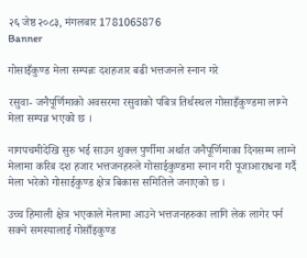२६ जेष्ठ २०८३, मंगलबार 1781065876
Banner

गोसाइँकुण्ड मेला सम्पन्नः दशहजार बढी भत्तजनले स्नान गरे

रसुवा- जनैपूर्णिमाको अवसरमा रसुवाको पबित्र तिर्थस्थल गोसाइँकुण्डमा लाग्ने मेला सम्पन्न भएको छ ।

नागपचमीदेखि सुरु भई साउन शुक्ल पुर्णीमा अर्थात जनैपूर्णिमाका दिनसम्म लाग्ने मेलामा करिब दश हजार भत्तजनहरुले गोसाईकुण्डमा स्नान गरी पूजाआराधना गर्दै मेला भरेको गोसाईकुण्ड क्षेत्र बिकास समितिले जनाएको छ ।

उच्च हिमाली क्षेत्र भएकाले मेलामा आउने भत्तजनहरुका लागि लेक लागेर पर्न सक्ने समस्यालाई गोसाँइकुण्ड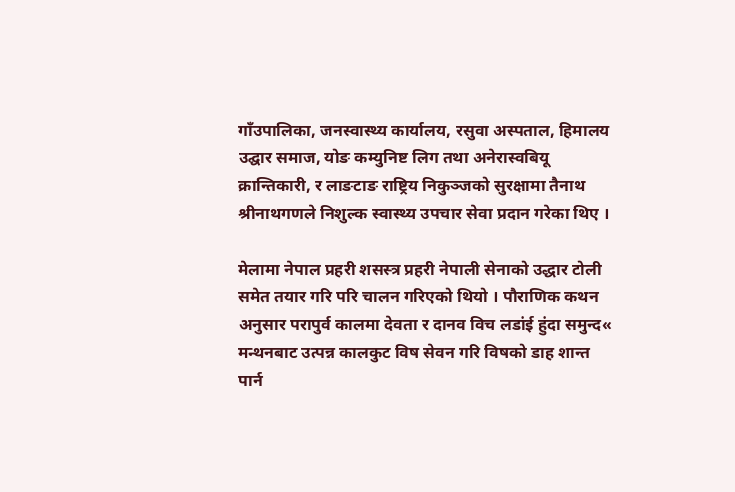गाँउपालिका, जनस्वास्थ्य कार्यालय, रसुवा अस्पताल, हिमालय उद्घार समाज, योङ कम्युनिष्ट लिग तथा अनेरास्वबियू क्रान्तिकारी, र लाङटाङ राष्ट्रिय निकुञ्जको सुरक्षामा तैनाथ श्रीनाथगणले निशुल्क स्वास्थ्य उपचार सेवा प्रदान गरेका थिए ।

मेलामा नेपाल प्रहरी शसस्त्र प्रहरी नेपाली सेनाको उद्धार टोली समेत तयार गरि परि चालन गरिएको थियो । पौराणिक कथन अनुसार परापुर्व कालमा देवता र दानव विच लडांई हुंदा समुन्द« मन्थनबाट उत्पन्न कालकुट विष सेवन गरि विषको डाह शान्त पार्न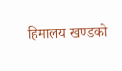हिमालय खण्डको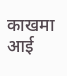काखमा आई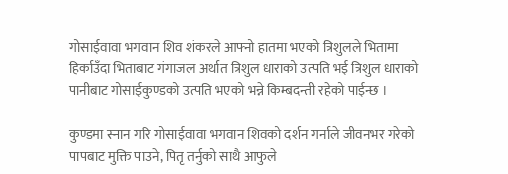गोसाईवावा भगवान शिव शंकरले आफ्नो हातमा भएको त्रिशुलले भितामा हिर्काउँदा भिताबाट गंगाजल अर्थात त्रिशुल धाराको उत्पति भई त्रिशुल धाराको पानीबाट गोसाईकुण्डको उत्पति भएको भन्ने किम्बदन्ती रहेको पाईन्छ ।

कुण्डमा स्नान गरि गोसाईवावा भगवान शिवको दर्शन गर्नाले जीवनभर गरेको पापबाट मुक्ति पाउने, पितृ तर्नुको साथै आफुले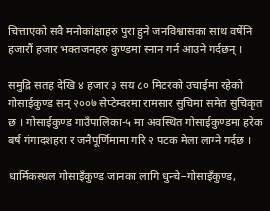चित्ताएको सवै मनोकांक्षाहरु पुरा हुने जनविश्वासका साथ वर्षेनि हजारौं हजार भक्तजनहरु कुण्डमा स्नान गर्न आउने गर्दछन् ।

समुद्रि सतह देखि ४ हजार ३ सय ८० मिटरको उचाईमा रहेको गोसाईकुण्ड सन् २००७ सेप्टेम्वरमा रामसार सुचिमा समेत सुचिकृत छ । गोसाईकुण्ड गाउँपालिका-५ मा अवस्थित गोसाईकुण्डमा हरेक बर्ष गंगादशहरा र जनैपूर्णिमामा गरि २ पटक मेला लाग्ने गर्दछ ।

धार्मिकस्थल गोसाइँकुण्ड जानका लागि धुन्चे–गोसाइँकुण्ड,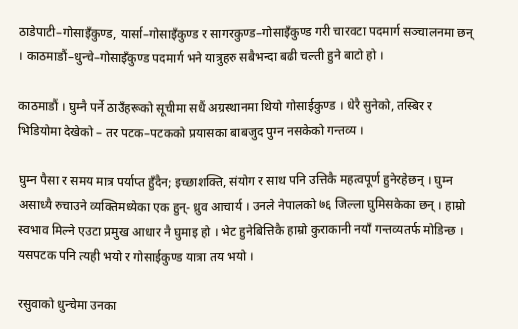ठाडेपाटी–गोसाइँकुण्ड, यार्सा–गोसाइँकुण्ड र सागरकुण्ड–गोसाइँकुण्ड गरी चारवटा पदमार्ग सञ्चालनमा छन् । काठमाडौं–धुन्चे–गोसाइँकुण्ड पदमार्ग भने यात्रुहरु सबैभन्दा बढी चल्ती हुने बाटो हो ।

काठमाडौं । घुम्नै पर्ने ठाउँहरूको सूचीमा सधैं अग्रस्थानमा थियो गोसाईकुण्ड । धेरै सुनेको, तस्बिर र भिडियोमा देखेको – तर पटक–पटकको प्रयासका बाबजुद पुग्न नसकेको गन्तव्य ।

घुम्न पैसा र समय मात्र पर्याप्त हुँदैन; इच्छाशक्ति, संयोग र साथ पनि उत्तिकै महत्वपूर्ण हुनेरहेछन् । घुम्न असाध्यै रुचाउने व्यक्तिमध्येका एक हुन्- ध्रुव आचार्य । उनले नेपालको ७६ जिल्ला घुमिसकेका छन् । हाम्रो स्वभाव मिल्ने एउटा प्रमुख आधार नै घुमाइ हो । भेट हुनेबित्तिकै हाम्रो कुराकानी नयाँ गन्तव्यतर्फ मोडिन्छ । यसपटक पनि त्यही भयो र गोसाईकुण्ड यात्रा तय भयो ।

रसुवाको धुन्चेमा उनका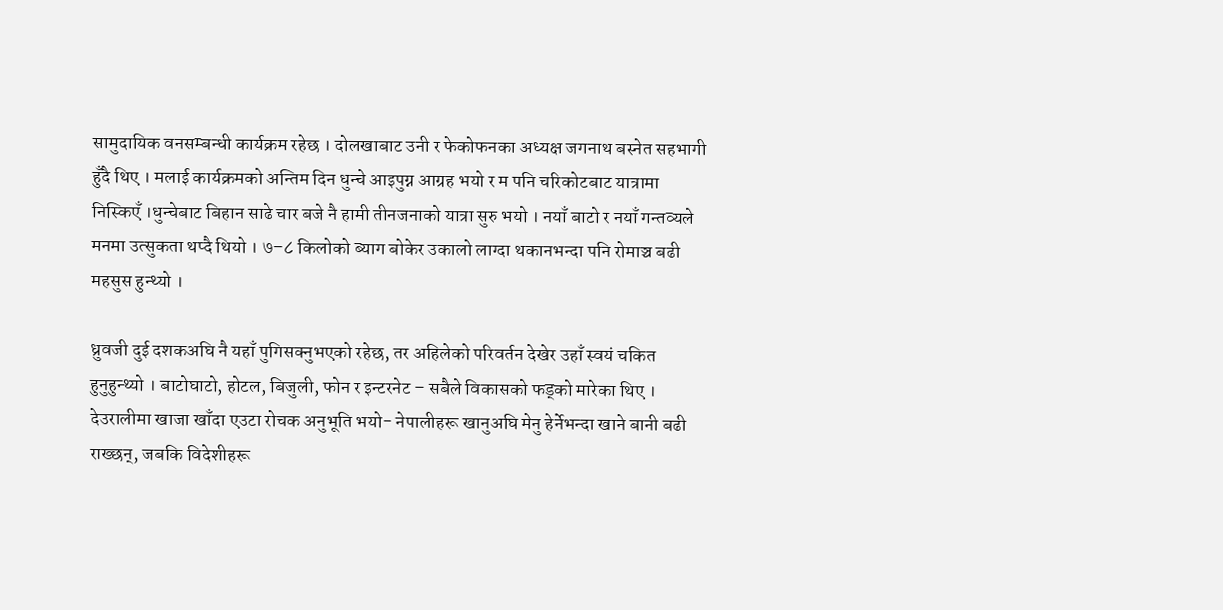सामुदायिक वनसम्बन्धी कार्यक्रम रहेछ । दोलखाबाट उनी र फेकोफनका अध्यक्ष जगनाथ बस्नेत सहभागी हुँदै थिए । मलाई कार्यक्रमको अन्तिम दिन धुन्चे आइपुग्न आग्रह भयो र म पनि चरिकोटबाट यात्रामा निस्किएँ ।धुन्चेबाट बिहान साढे चार बजे नै हामी तीनजनाको यात्रा सुरु भयो । नयाँ बाटो र नयाँ गन्तव्यले मनमा उत्सुकता थप्दै थियो । ७–८ किलोको ब्याग बोकेर उकालो लाग्दा थकानभन्दा पनि रोमाञ्च बढी महसुस हुन्थ्यो ।

ध्रुवजी दुई दशकअघि नै यहाँ पुगिसक्नुभएको रहेछ, तर अहिलेको परिवर्तन देखेर उहाँ स्वयं चकित हुनुहुन्थ्यो । बाटोघाटो, होटल, बिजुली, फोन र इन्टरनेट – सबैले विकासको फड्को मारेका थिए । देउरालीमा खाजा खाँदा एउटा रोचक अनुभूति भयो- नेपालीहरू खानुअघि मेनु हेर्नेभन्दा खाने बानी बढी राख्छन्, जबकि विदेशीहरू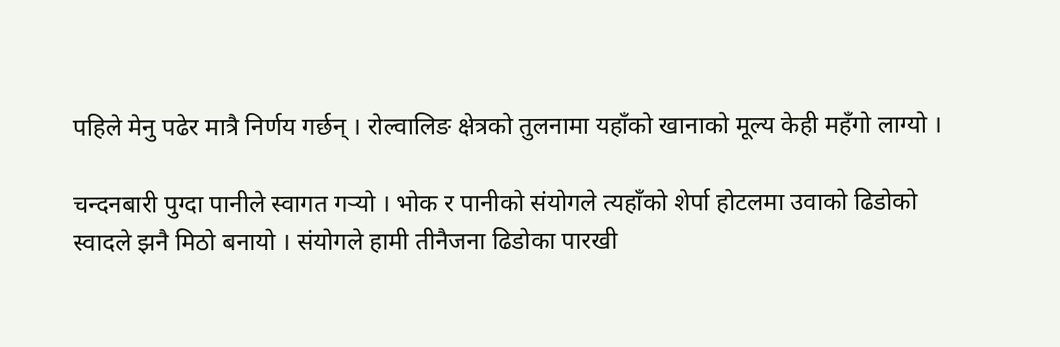पहिले मेनु पढेर मात्रै निर्णय गर्छन् । रोल्वालिङ क्षेत्रको तुलनामा यहाँको खानाको मूल्य केही महँगो लाग्यो ।

चन्दनबारी पुग्दा पानीले स्वागत गर्‍यो । भोक र पानीको संयोगले त्यहाँको शेर्पा होटलमा उवाको ढिडोको स्वादले झनै मिठो बनायो । संयोगले हामी तीनैजना ढिडोका पारखी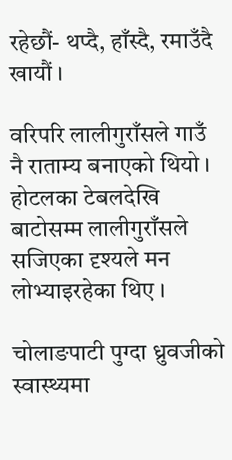रहेछौं- थप्दै, हाँस्दै, रमाउँदै खायौं ।

वरिपरि लालीगुराँसले गाउँ नै राताम्य बनाएको थियो । होटलका टेबलदेखि बाटोसम्म लालीगुराँसले सजिएका दृश्यले मन लोभ्याइरहेका थिए ।

चोलाङपाटी पुग्दा ध्रुवजीको स्वास्थ्यमा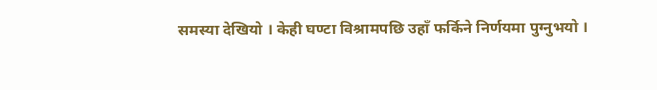समस्या देखियो । केही घण्टा विश्रामपछि उहाँ फर्किने निर्णयमा पुग्नुभयो ।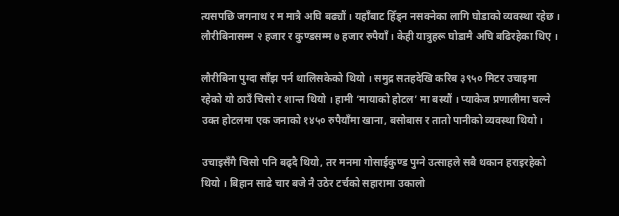त्यसपछि जगनाथ र म मात्रै अघि बढ्यौं । यहाँबाट हिँड्न नसक्नेका लागि घोडाको व्यवस्था रहेछ । लौरीबिनासम्म २ हजार र कुण्डसम्म ७ हजार रुपैयाँ । केही यात्रुहरू घोडामै अघि बढिरहेका थिए ।

लौरीबिना पुग्दा साँझ पर्न थालिसकेको थियो । समुद्र सतहदेखि करिब ३९५० मिटर उचाइमा रहेको यो ठाउँ चिसो र शान्त थियो । हामी ‘मायाको होटल’ मा बस्यौं । प्याकेज प्रणालीमा चल्ने उक्त होटलमा एक जनाको १४५० रुपैयाँमा खाना, बसोबास र तातो पानीको व्यवस्था थियो ।

उचाइसँगै चिसो पनि बढ्दै थियो, तर मनमा गोसाईकुण्ड पुग्ने उत्साहले सबै थकान हराइरहेको थियो । बिहान साढे चार बजे नै उठेर टर्चको सहारामा उकालो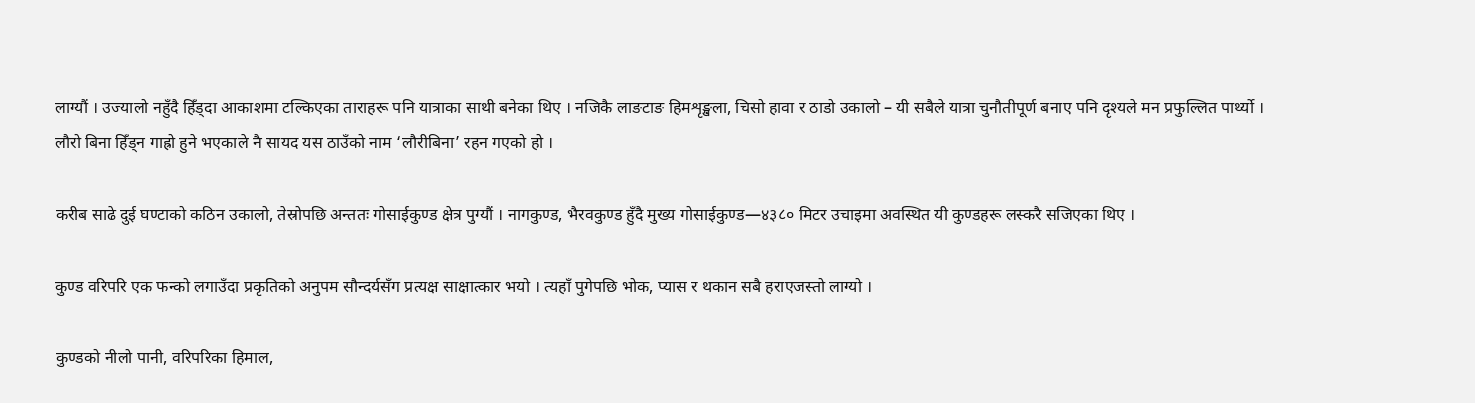लाग्यौं । उज्यालो नहुँदै हिँड्दा आकाशमा टल्किएका ताराहरू पनि यात्राका साथी बनेका थिए । नजिकै लाङटाङ हिमशृङ्खला, चिसो हावा र ठाडो उकालो – यी सबैले यात्रा चुनौतीपूर्ण बनाए पनि दृश्यले मन प्रफुल्लित पार्थ्यो । लौरो बिना हिँड्न गाह्रो हुने भएकाले नै सायद यस ठाउँको नाम ‘लौरीबिना’ रहन गएको हो ।

करीब साढे दुई घण्टाको कठिन उकालो, तेस्रोपछि अन्ततः गोसाईकुण्ड क्षेत्र पुग्यौं । नागकुण्ड, भैरवकुण्ड हुँदै मुख्य गोसाईकुण्ड—४३८० मिटर उचाइमा अवस्थित यी कुण्डहरू लस्करै सजिएका थिए ।

कुण्ड वरिपरि एक फन्को लगाउँदा प्रकृतिको अनुपम सौन्दर्यसँग प्रत्यक्ष साक्षात्कार भयो । त्यहाँ पुगेपछि भोक, प्यास र थकान सबै हराएजस्तो लाग्यो ।

कुण्डको नीलो पानी, वरिपरिका हिमाल,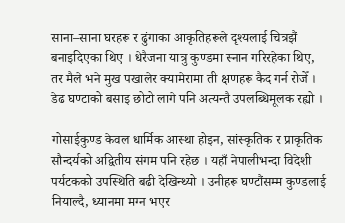साना–साना घरहरू र ढुंगाका आकृतिहरूले दृश्यलाई चित्रझैं बनाइदिएका थिए । धेरैजना यात्रु कुण्डमा स्नान गरिरहेका थिए, तर मैले भने मुख पखालेर क्यामेरामा ती क्षणहरू कैद गर्न रोजेँ । डेढ घण्टाको बसाइ छोटो लागे पनि अत्यन्तै उपलब्धिमूलक रह्यो ।

गोसाईकुण्ड केवल धार्मिक आस्था होइन, सांस्कृतिक र प्राकृतिक सौन्दर्यको अद्वितीय संगम पनि रहेछ । यहाँ नेपालीभन्दा विदेशी पर्यटकको उपस्थिति बढी देखिन्थ्यो । उनीहरू घण्टौंसम्म कुण्डलाई नियाल्दै, ध्यानमा मग्न भएर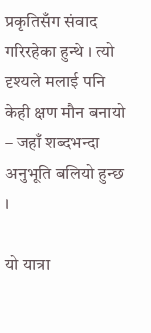प्रकृतिसँग संवाद गरिरहेका हुन्थे । त्यो दृश्यले मलाई पनि केही क्षण मौन बनायो – जहाँ शब्दभन्दा अनुभूति बलियो हुन्छ ।

यो यात्रा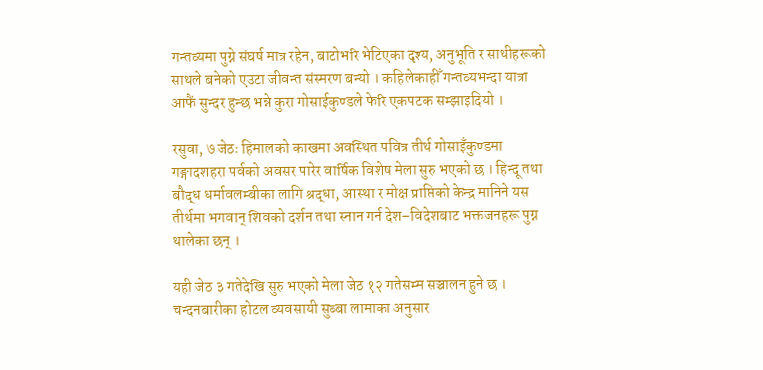गन्तव्यमा पुग्ने संघर्ष मात्र रहेन, बाटोभरि भेटिएका दृश्य, अनुभूति र साथीहरूको साथले बनेको एउटा जीवन्त संस्मरण बन्यो । कहिलेकाहीँ गन्तव्यभन्दा यात्रा आफैं सुन्दर हुन्छ भन्ने कुरा गोसाईकुण्डले फेरि एकपटक सम्झाइदियो ।

रसुवा, ७ जेठः हिमालको काखमा अवस्थित पवित्र तीर्थ गोसाइँकुण्डमा गङ्गादशहरा पर्वको अवसर पारेर वार्षिक विशेष मेला सुरु भएको छ । हिन्दू तथा बौद्ध धर्मावलम्बीका लागि श्रद्धा, आस्था र मोक्ष प्राप्तिको केन्द्र मानिने यस तीर्थमा भगवान् शिवको दर्शन तथा स्नान गर्न देश–विदेशबाट भक्तजनहरू पुग्न थालेका छन् ।

यही जेठ ३ गतेदेखि सुरु भएको मेला जेठ १२ गतेसम्म सञ्चालन हुने छ । चन्दनबारीका होटल व्यवसायी सुब्बा लामाका अनुसार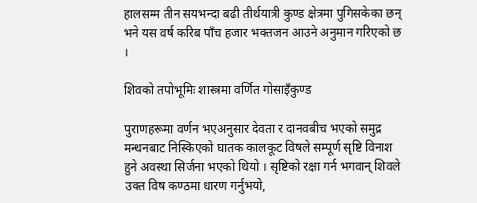हालसम्म तीन सयभन्दा बढी तीर्थयात्री कुण्ड क्षेत्रमा पुगिसकेका छन् भने यस वर्ष करिब पाँच हजार भक्तजन आउने अनुमान गरिएको छ ।

शिवको तपोभूमिः शास्त्रमा वर्णित गोसाइँकुण्ड

पुराणहरूमा वर्णन भएअनुसार देवता र दानवबीच भएको समुद्र मन्थनबाट निस्किएको घातक कालकूट विषले सम्पूर्ण सृष्टि विनाश हुने अवस्था सिर्जना भएको थियो । सृष्टिको रक्षा गर्न भगवान् शिवले उक्त विष कण्ठमा धारण गर्नुभयो,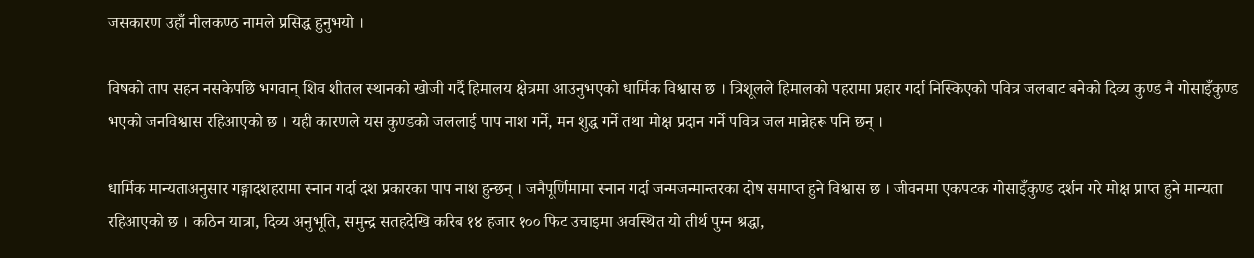जसकारण उहाँ नीलकण्ठ नामले प्रसिद्ध हुनुभयो ।

विषको ताप सहन नसकेपछि भगवान् शिव शीतल स्थानको खोजी गर्दै हिमालय क्षेत्रमा आउनुभएको धार्मिक विश्वास छ । त्रिशूलले हिमालको पहरामा प्रहार गर्दा निस्किएको पवित्र जलबाट बनेको दिव्य कुण्ड नै गोसाइँकुण्ड भएको जनविश्वास रहिआएको छ । यही कारणले यस कुण्डको जललाई पाप नाश गर्ने, मन शुद्ध गर्ने तथा मोक्ष प्रदान गर्ने पवित्र जल मान्नेहरू पनि छन् ।

धार्मिक मान्यताअनुसार गङ्गादशहरामा स्नान गर्दा दश प्रकारका पाप नाश हुन्छन् । जनैपूर्णिमामा स्नान गर्दा जन्मजन्मान्तरका दोष समाप्त हुने विश्वास छ । जीवनमा एकपटक गोसाइँकुण्ड दर्शन गरे मोक्ष प्राप्त हुने मान्यता रहिआएको छ । कठिन यात्रा, दिव्य अनुभूति, समुन्द्र सतहदेखि करिब १४ हजार १०० फिट उचाइमा अवस्थित यो तीर्थ पुग्न श्रद्धा,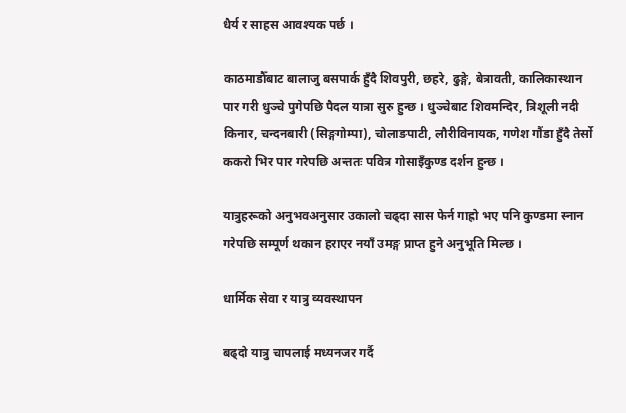धैर्य र साहस आवश्यक पर्छ ।

काठमाडौँबाट बालाजु बसपार्क हुँदै शिवपुरी, छहरे, ढुङ्गे, बेत्रावती, कालिकास्थान पार गरी धुञ्चे पुगेपछि पैदल यात्रा सुरु हुन्छ । धुञ्चेबाट शिवमन्दिर, त्रिशूली नदी किनार, चन्दनबारी (सिङ्गगोम्पा), चोलाङपाटी, लौरीविनायक, गणेश गौंडा हुँदै तेर्सो ककरो भिर पार गरेपछि अन्ततः पवित्र गोसाइँकुण्ड दर्शन हुन्छ ।

यात्रुहरूको अनुभवअनुसार उकालो चढ्दा सास फेर्न गाह्रो भए पनि कुण्डमा स्नान गरेपछि सम्पूर्ण थकान हराएर नयाँ उमङ्ग प्राप्त हुने अनुभूति मिल्छ ।

धार्मिक सेवा र यात्रु व्यवस्थापन

बढ्दो यात्रु चापलाई मध्यनजर गर्दै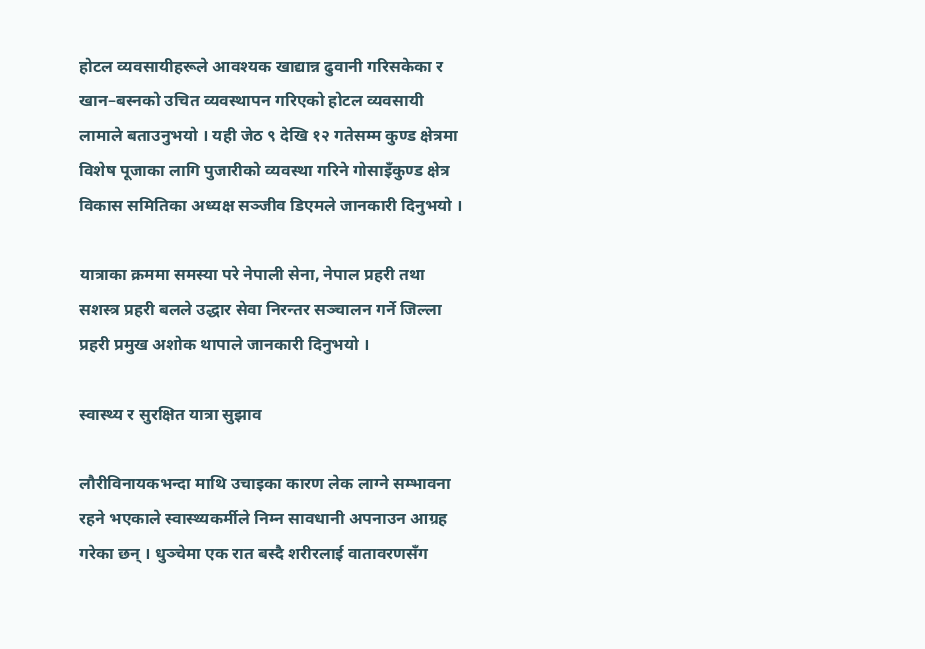होटल व्यवसायीहरूले आवश्यक खाद्यान्न ढुवानी गरिसकेका र खान–बस्नको उचित व्यवस्थापन गरिएको होटल व्यवसायी लामाले बताउनुभयो । यही जेठ ९ देखि १२ गतेसम्म कुण्ड क्षेत्रमा विशेष पूजाका लागि पुजारीको व्यवस्था गरिने गोसाइँकुण्ड क्षेत्र विकास समितिका अध्यक्ष सञ्जीव डिएमले जानकारी दिनुभयो ।

यात्राका क्रममा समस्या परे नेपाली सेना, नेपाल प्रहरी तथा सशस्त्र प्रहरी बलले उद्धार सेवा निरन्तर सञ्चालन गर्ने जिल्ला प्रहरी प्रमुख अशोक थापाले जानकारी दिनुभयो ।

स्वास्थ्य र सुरक्षित यात्रा सुझाव

लौरीविनायकभन्दा माथि उचाइका कारण लेक लाग्ने सम्भावना रहने भएकाले स्वास्थ्यकर्मीले निम्न सावधानी अपनाउन आग्रह गरेका छन् । धुञ्चेमा एक रात बस्दै शरीरलाई वातावरणसँग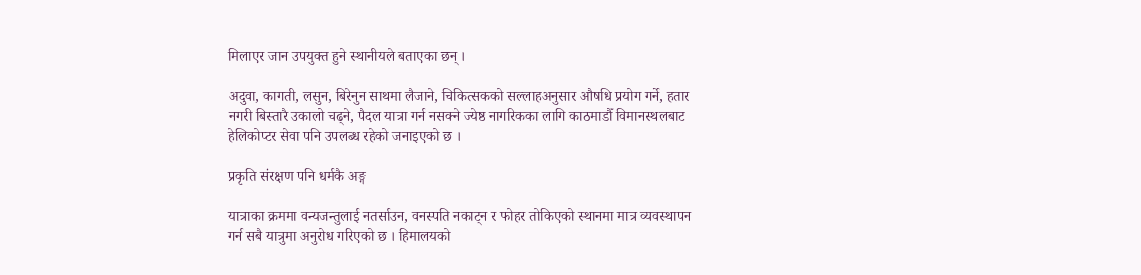मिलाएर जान उपयुक्त हुने स्थानीयले बताएका छन् ।

अदुवा, कागती, लसुन, बिरेनुन साथमा लैजाने, चिकित्सकको सल्लाहअनुसार औषधि प्रयोग गर्ने, हतार नगरी बिस्तारै उकालो चढ्ने, पैदल यात्रा गर्न नसक्ने ज्येष्ठ नागरिकका लागि काठमाडौँ विमानस्थलबाट हेलिकोप्टर सेवा पनि उपलब्ध रहेको जनाइएको छ ।

प्रकृति संरक्षण पनि धर्मकै अङ्ग

यात्राका क्रममा वन्यजन्तुलाई नतर्साउन, वनस्पति नकाट्न र फोहर तोकिएको स्थानमा मात्र व्यवस्थापन गर्न सबै यात्रुमा अनुरोध गरिएको छ । हिमालयको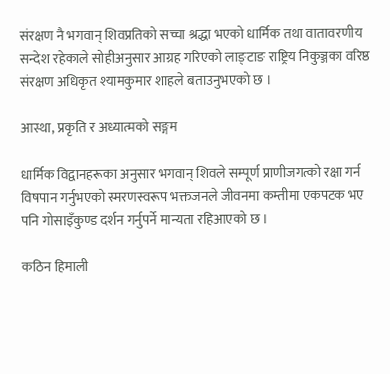संरक्षण नै भगवान् शिवप्रतिको सच्चा श्रद्धा भएको धार्मिक तथा वातावरणीय सन्देश रहेकाले सोहीअनुसार आग्रह गरिएको लाङ्टाङ राष्ट्रिय निकुञ्जका वरिष्ठ संरक्षण अधिकृत श्यामकुमार शाहले बताउनुभएको छ ।

आस्था, प्रकृति र अध्यात्मको सङ्गम

धार्मिक विद्वानहरूका अनुसार भगवान् शिवले सम्पूर्ण प्राणीजगत्को रक्षा गर्न विषपान गर्नुभएको स्मरणस्वरूप भक्तजनले जीवनमा कम्तीमा एकपटक भए पनि गोसाइँकुण्ड दर्शन गर्नुपर्ने मान्यता रहिआएको छ ।

कठिन हिमाली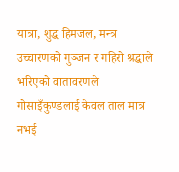यात्रा, शुद्ध हिमजल, मन्त्र उच्चारणको गुञ्जन र गहिरो श्रद्धाले भरिएको वातावरणले गोसाइँकुण्डलाई केवल ताल मात्र नभई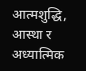आत्मशुद्धि, आस्था र अध्यात्मिक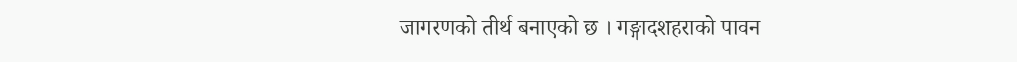जागरणको तीर्थ बनाएको छ । गङ्गादशहराको पावन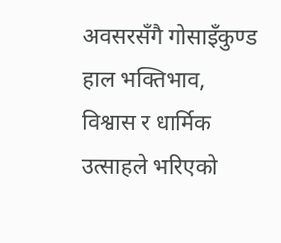अवसरसँगै गोसाइँकुण्ड हाल भक्तिभाव, विश्वास र धार्मिक उत्साहले भरिएको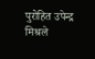पुरोहित उपेन्द्र मिश्रले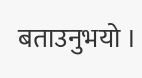बताउनुभयो ।